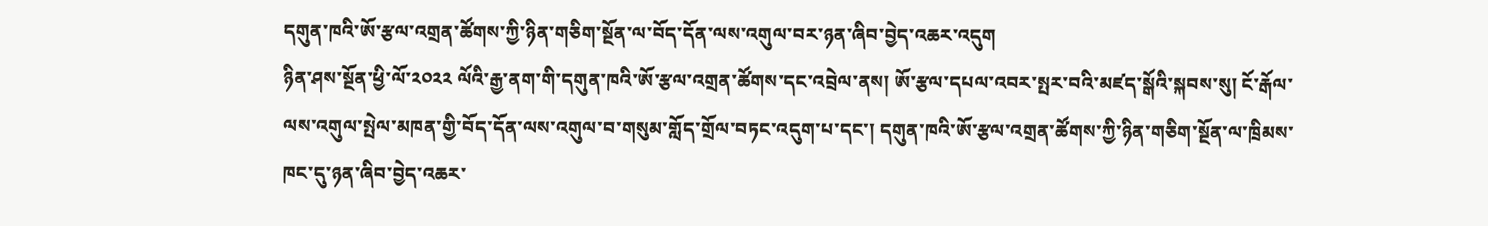དགུན་ཁའི་ཨོ་རྩལ་འགྲན་ཚོགས་ཀྱི་ཉིན་གཅིག་སྔོན་ལ་བོད་དོན་ལས་འགུལ་བར་ཉན་ཞིབ་བྱེད་འཆར་འདུག
ཉིན་ཤས་སྔོན་ཕྱི་ལོ་༢༠༢༢ ལོའི་རྒྱ་ནག་གི་དགུན་ཁའི་ཨོ་རྩལ་འགྲན་ཚོགས་དང་འབྲེལ་ནས། ཨོ་རྩལ་དཔལ་འབར་སྤར་བའི་མཛད་སྒོའི་སྐབས་སུ། ངོ་རྒོལ་ལས་འགུལ་སྤེལ་མཁན་གྱི་བོད་དོན་ལས་འགུལ་བ་གསུམ་གློད་གྲོལ་བཏང་འདུག་པ་དང་། དགུན་ཁའི་ཨོ་རྩལ་འགྲན་ཚོགས་ཀྱི་ཉིན་གཅིག་སྔོན་ལ་ཁྲིམས་ཁང་དུ་ཉན་ཞིབ་བྱེད་འཆར་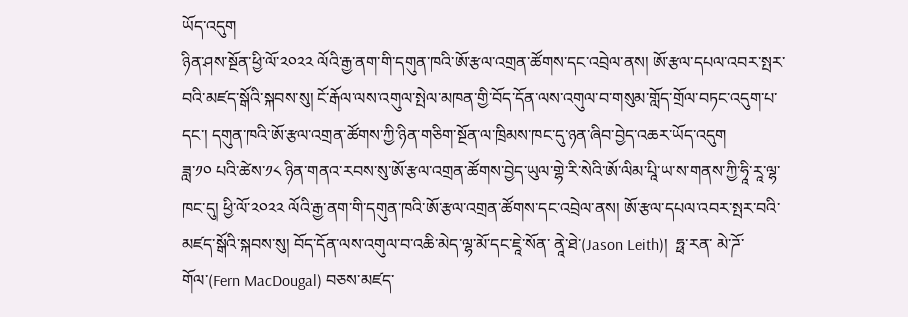ཡོད་འདུག
ཉིན་ཤས་སྔོན་ཕྱི་ལོ་༢༠༢༢ ལོའི་རྒྱ་ནག་གི་དགུན་ཁའི་ཨོ་རྩལ་འགྲན་ཚོགས་དང་འབྲེལ་ནས། ཨོ་རྩལ་དཔལ་འབར་སྤར་བའི་མཛད་སྒོའི་སྐབས་སུ། ངོ་རྒོལ་ལས་འགུལ་སྤེལ་མཁན་གྱི་བོད་དོན་ལས་འགུལ་བ་གསུམ་གློད་གྲོལ་བཏང་འདུག་པ་དང་། དགུན་ཁའི་ཨོ་རྩལ་འགྲན་ཚོགས་ཀྱི་ཉིན་གཅིག་སྔོན་ལ་ཁྲིམས་ཁང་དུ་ཉན་ཞིབ་བྱེད་འཆར་ཡོད་འདུག
ཟླ་༡༠ པའི་ཚེས་༡༨ ཉིན་གནའ་རབས་སུ་ཨོ་རྩལ་འགྲན་ཚོགས་བྱེད་ཡུལ་གྷེ་རི་སེའི་ཨོ་ལིམ་པཱི་ཡ་ས་གནས་ཀྱི་ཧཱི་རཱ་ལྷ་ཁང་དུ། ཕྱི་ལོ་༢༠༢༢ ལོའི་རྒྱ་ནག་གི་དགུན་ཁའི་ཨོ་རྩལ་འགྲན་ཚོགས་དང་འབྲེལ་ནས། ཨོ་རྩལ་དཔལ་འབར་སྤར་བའི་མཛད་སྒོའི་སྐབས་སུ། བོད་དོན་ལས་འགུལ་བ་འཆི་མེད་ལྷ་མོ་དང་ཇཱེ་སོན་ ནཱེ་ཐེ་(Jason Leith)།  ཧྥ་རན་ མེ་ཌོ་གོལ་(Fern MacDougal) བཅས་མཛད་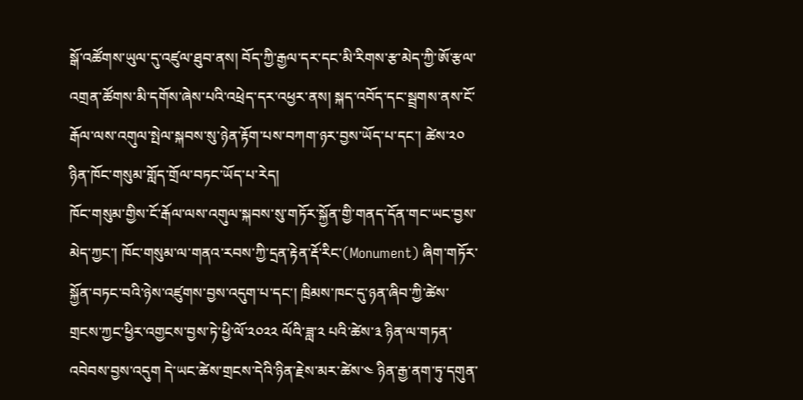སྒོ་འཚོགས་ཡུལ་དུ་འཛུལ་ཐུབ་ནས། བོད་ཀྱི་རྒྱལ་དར་དང་མི་རིགས་རྩ་མེད་ཀྱི་ཨོ་རྩལ་འགྲན་ཚོགས་མི་དགོས་ཞེས་པའི་འཕྲེད་དར་འཕྱར་ནས། སྐད་འབོད་དང་སྦྲགས་ནས་ངོ་རྒོལ་ལས་འགུལ་སྤེལ་སྐབས་སུ་ཉེན་རྟོག་པས་བཀག་ཉར་བྱས་ཡོད་པ་དང་། ཚེས་༢༠ ཉིན་ཁོང་གསུམ་གློད་གྲོལ་བཏང་ཡོད་པ་རེད།
ཁོང་གསུམ་གྱིས་ངོ་རྒོལ་ལས་འགུལ་སྐབས་སུ་གཏོར་སྐྱོན་གྱི་གནད་དོན་གང་ཡང་བྱས་མེད་ཀྱང་། ཁོང་གསུམ་ལ་གནའ་རབས་ཀྱི་དྲན་རྟེན་རྡོ་རིང་(Monument) ཞིག་གཏོར་སྐྱོན་བཏང་བའི་ཉེས་འཛུགས་བྱས་འདུག་པ་དང་། ཁྲིམས་ཁང་དུ་ཉན་ཞིབ་ཀྱི་ཚེས་གྲངས་ཀྱང་ཕྱིར་འགྱངས་བྱས་ཏེ་ཕྱི་ལོ་༢༠༢༢ ལོའི་ཟླ་༢ པའི་ཚེས་༣ ཉིན་ལ་གཏན་འབེབས་བྱས་འདུག དེ་ཡང་ཚེས་གྲངས་དེའི་ཉིན་རྗེས་མར་ཚེས་༤ ཉིན་རྒྱ་ནག་ཏུ་དགུན་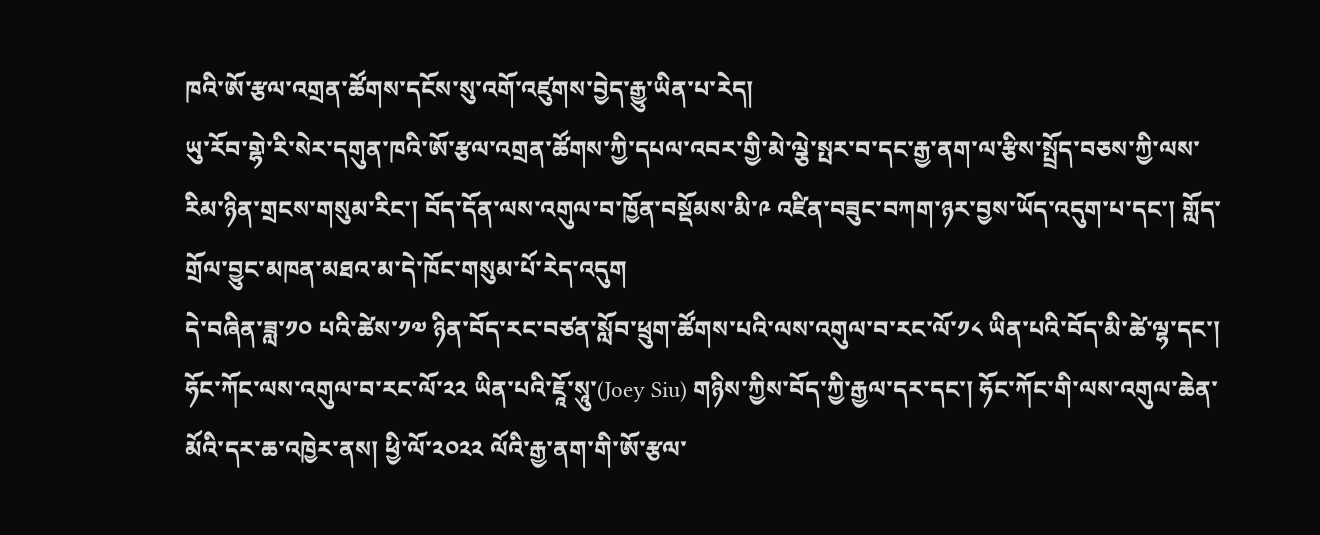ཁའི་ཨོ་རྩལ་འགྲན་ཚོགས་དངོས་སུ་འགོ་འཛུགས་བྱེད་རྒྱུ་ཡིན་པ་རེད།
ཡུ་རོབ་གྷེ་རི་སེར་དགུན་ཁའི་ཨོ་རྩལ་འགྲན་ཚོགས་ཀྱི་དཔལ་འབར་གྱི་མེ་ལྕེ་སྤར་བ་དང་རྒྱ་ནག་ལ་རྩིས་སྤྲོད་བཅས་ཀྱི་ལས་རིམ་ཉིན་གྲངས་གསུམ་རིང་། བོད་དོན་ལས་འགུལ་བ་ཁྱོན་བསྡོམས་མི་༩ འཛིན་བཟུང་བཀག་ཉར་བྱས་ཡོད་འདུག་པ་དང་། གློད་གྲོལ་བྱུང་མཁན་མཐའ་མ་དེ་ཁོང་གསུམ་པོ་རེད་འདུག
དེ་བཞིན་ཟླ་༡༠ པའི་ཚེས་༡༧ ཉིན་བོད་རང་བཙན་སློབ་ཕྲུག་ཚོགས་པའི་ལས་འགུལ་བ་རང་ལོ་༡༨ ཡིན་པའི་བོད་མི་ཚེ་ལྷ་དང་། ཧོང་ཀོང་ལས་འགུལ་བ་རང་ལོ་༢༢ ཡིན་པའི་ཇཱོ་སཱུ་(Joey Siu) གཉིས་ཀྱིས་བོད་ཀྱི་རྒྱལ་དར་དང་། ཧོང་ཀོང་གི་ལས་འགུལ་ཆེན་མོའི་དར་ཆ་འཁྱེར་ནས། ཕྱི་ལོ་༢༠༢༢ ལོའི་རྒྱ་ནག་གི་ཨོ་རྩལ་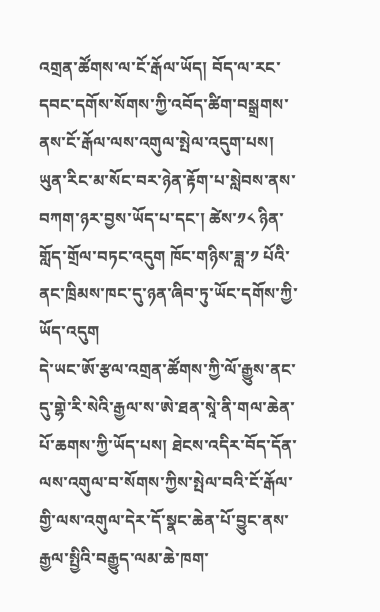འགྲན་ཚོགས་ལ་ངོ་རྒོལ་ཡོད། བོད་ལ་རང་དབང་དགོས་སོགས་ཀྱི་འབོད་ཚིག་བསྒྲགས་ནས་ངོ་རྒོལ་ལས་འགུལ་སྤེལ་འདུག་པས། ཡུན་རིང་མ་སོང་བར་ཉེན་རྟོག་པ་སླེབས་ནས་བཀག་ཉར་བྱས་ཡོད་པ་དང་། ཚེས་༡༨ ཉིན་གློད་གྲོལ་བཏང་འདུག ཁོང་གཉིས་ཟླ་༡ པོའི་ནང་ཁྲིམས་ཁང་དུ་ཉན་ཞིབ་ཏུ་ཡོང་དགོས་ཀྱི་ཡོད་འདུག
དེ་ཡང་ཨོ་རྩལ་འགྲན་ཚོགས་ཀྱི་ལོ་རྒྱུས་ནང་དུ་གྷེ་རི་སེའི་རྒྱལ་ས་ཨེ་ཐན་སཱེ་ནི་གལ་ཆེན་པོ་ཆགས་ཀྱི་ཡོད་པས། ཐེངས་འདིར་བོད་དོན་ལས་འགུལ་བ་སོགས་ཀྱིས་སྤེལ་བའི་ངོ་རྒོལ་གྱི་ལས་འགུལ་དེར་དོ་སྣང་ཆེན་པོ་བྱུང་ནས་རྒྱལ་སྤྱིའི་བརྒྱུད་ལམ་ཆེ་ཁག་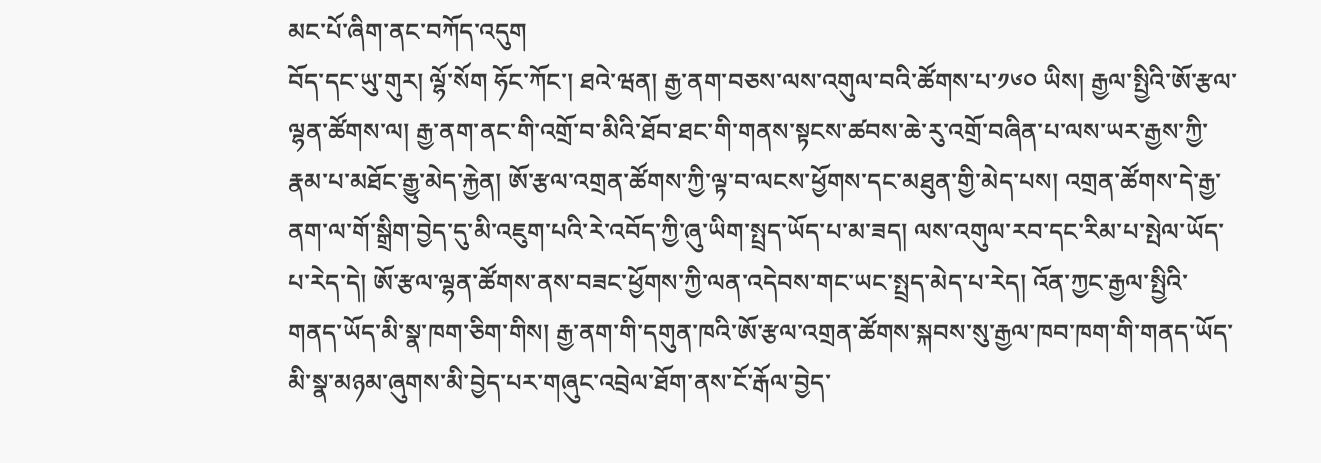མང་པོ་ཞིག་ནང་བཀོད་འདུག
བོད་དང་ཡུ་གུར། ལྷོ་སོག ཧོང་ཀོང་། ཐའེ་ཝན། རྒྱ་ནག་བཅས་ལས་འགུལ་བའི་ཚོགས་པ་༡༦༠ ཡིས། རྒྱལ་སྤྱིའི་ཨོ་རྩལ་ལྷན་ཚོགས་ལ། རྒྱ་ནག་ནང་གི་འགྲོ་བ་མིའི་ཐོབ་ཐང་གི་གནས་སྟངས་ཚབས་ཆེ་རུ་འགྲོ་བཞིན་པ་ལས་ཡར་རྒྱས་ཀྱི་རྣམ་པ་མཐོང་རྒྱུ་མེད་རྐྱེན། ཨོ་རྩལ་འགྲན་ཚོགས་ཀྱི་ལྟ་བ་ལངས་ཕྱོགས་དང་མཐུན་གྱི་མེད་པས། འགྲན་ཚོགས་དེ་རྒྱ་ནག་ལ་གོ་སྒྲིག་བྱེད་དུ་མི་འཇུག་པའི་རེ་འབོད་ཀྱི་ཞུ་ཡིག་སྤྲད་ཡོད་པ་མ་ཟད། ལས་འགུལ་རབ་དང་རིམ་པ་སྤེལ་ཡོད་པ་རེད་དེ། ཨོ་རྩལ་ལྷན་ཚོགས་ནས་བཟང་ཕྱོགས་ཀྱི་ལན་འདེབས་གང་ཡང་སྤྲད་མེད་པ་རེད། འོན་ཀྱང་རྒྱལ་སྤྱིའི་གནད་ཡོད་མི་སྣ་ཁག་ཅིག་གིས། རྒྱ་ནག་གི་དགུན་ཁའི་ཨོ་རྩལ་འགྲན་ཚོགས་སྐབས་སུ་རྒྱལ་ཁབ་ཁག་གི་གནད་ཡོད་མི་སྣ་མཉམ་ཞུགས་མི་བྱེད་པར་གཞུང་འབྲེལ་ཐོག་ནས་ངོ་རྒོལ་བྱེད་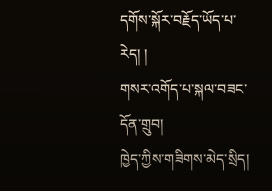དགོས་སྐོར་བརྗོད་ཡོད་པ་རེད། །
གསར་འགོད་པ་སྐལ་བཟང་དོན་གྲུབ།
ཁྱེད་ཀྱིས་གཟིགས་མེད་སྲིད།